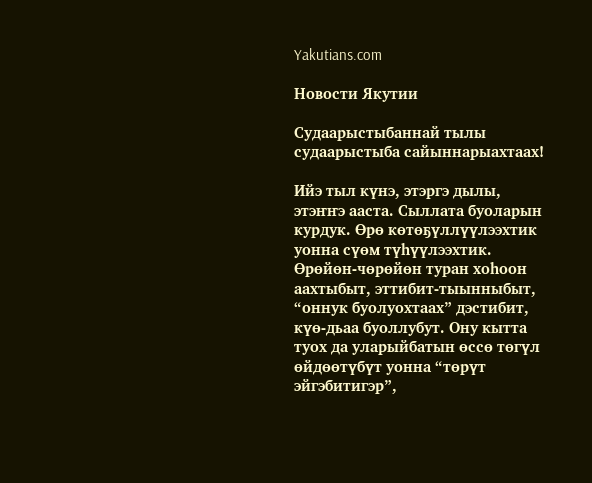Yakutians.com

Новости Якутии

Судаарыстыбаннай тылы судаарыстыба сайыннарыахтаах!

Ийэ тыл күнэ, этэргэ дылы, этэҥҥэ ааста. Сыллата буоларын курдук. Өрө көтөҕүллүүлээхтик уонна сүөм түһүүлээхтик. Өрөйөн-чөрөйөн туран хоһоон аахтыбыт, эттибит-тыынныбыт, “оннук буолуохтаах” дэстибит, күө-дьаа буоллубут. Ону кытта туох да уларыйбатын өссө төгүл өйдөөтүбүт уонна “төрүт эйгэбитигэр”,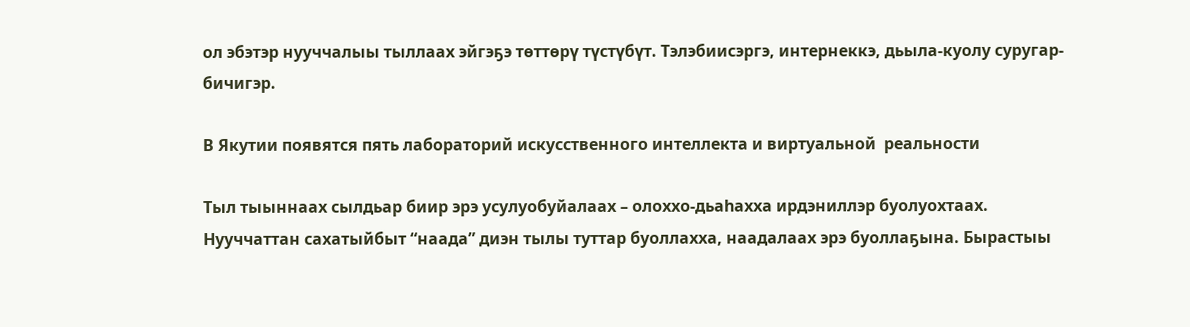ол эбэтэр нууччалыы тыллаах эйгэҕэ төттөрү түстүбүт. Тэлэбиисэргэ, интернеккэ, дьыла-куолу суругар-бичигэр.

В Якутии появятся пять лабораторий искусственного интеллекта и виртуальной  реальности

Тыл тыыннаах сылдьар биир эрэ усулуобуйалаах – олоххо-дьаһахха ирдэниллэр буолуохтаах. Нууччаттан сахатыйбыт “наада” диэн тылы туттар буоллахха, наадалаах эрэ буоллаҕына. Бырастыы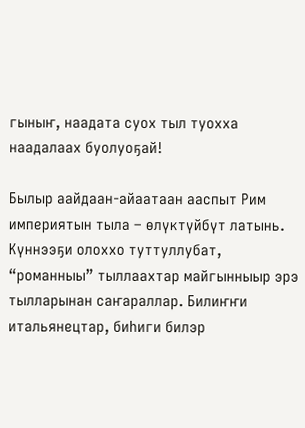гыныҥ, наадата суох тыл туохха наадалаах буолуоҕай!

Былыр аайдаан-айаатаан ааспыт Рим империятын тыла – өлүктүйбүт латынь. Күннээҕи олоххо туттуллубат, “романныы” тыллаахтар майгынныыр эрэ тылларынан саҥараллар. Билиҥҥи итальянецтар, биһиги билэр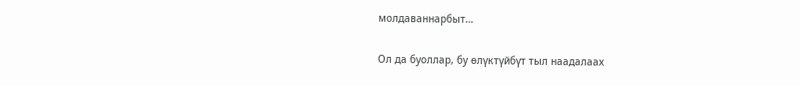молдаваннарбыт…

Ол да буоллар, бу өлүктүйбүт тыл наадалаах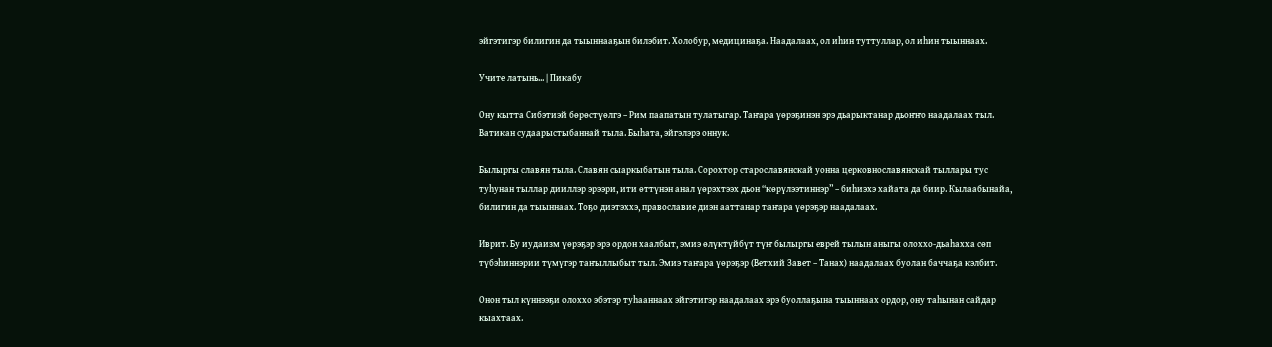эйгэтигэр билигин да тыыннааҕын билэбит. Холобур, медицинаҕа. Наадалаах, ол иһин туттуллар, ол иһин тыыннаах.

Учите латынь... | Пикабу

Ону кытта Сибэтиэй бөрөстүөлгэ – Рим паапатын тулатыгар. Таҥара үөрэҕинэн эрэ дьарыктанар дьоҥҥо наадалаах тыл. Ватикан судаарыстыбаннай тыла. Быһата, эйгэлэрэ оннук.

Былыргы славян тыла. Славян сыаркыбатын тыла. Сорохтор старославянскай уонна церковнославянскай тыллары тус туһунан тыллар дииллэр эрээри, ити өттүнэн анал үөрэхтээх дьон “көрүлээтиннэр” – биһиэхэ хайата да биир. Кылаабынайа, билигин да тыыннаах. Тоҕо диэтэххэ, православие диэн ааттанар таҥара үөрэҕэр наадалаах.

Иврит. Бу иудаизм үөрэҕэр эрэ ордон хаалбыт, эмиэ өлүктүйбүт түҥ былыргы еврей тылын аныгы олоххо-дьаһахха сөп түбэһиннэрии түмүгэр таҥыллыбыт тыл. Эмиэ таҥара үөрэҕэр (Ветхий Завет – Танах) наадалаах буолан баччаҕа кэлбит.

Онон тыл күннээҕи олоххо эбэтэр туһааннаах эйгэтигэр наадалаах эрэ буоллаҕына тыыннаах ордор, ону таһынан сайдар кыахтаах.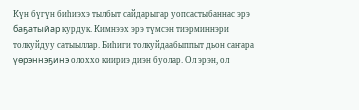Күн бүгүн биһиэхэ тылбыт сайдарыгар уопсастыбаннас эрэ баҕатыйар курдук. Кимнээх эрэ түмсэн тиэрминнэри толкуйдуу сатыыллар. Биһиги толкуйдаабыппыт дьон саҥара үөрэннэҕинэ олоххо киириэ диэн буолар. Ол эрэн, ол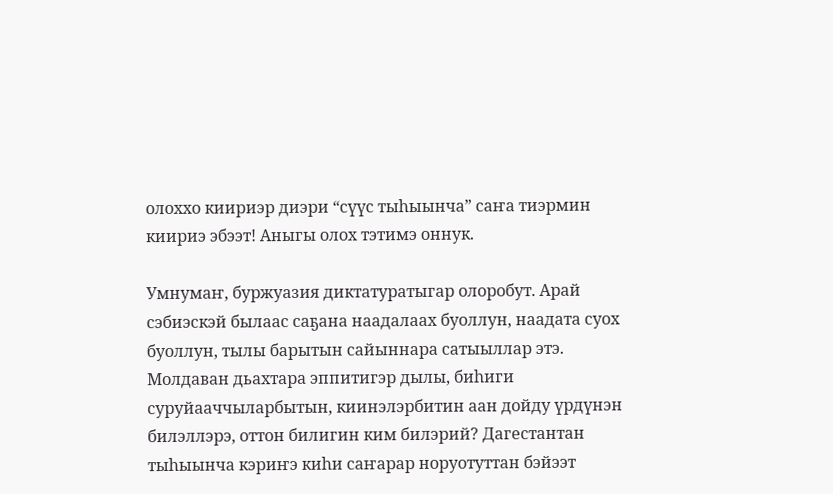олоххо киириэр диэри “сүүс тыһыынча” саҥа тиэрмин киириэ эбээт! Аныгы олох тэтимэ оннук.

Умнумаҥ, буржуазия диктатуратыгар олоробут. Арай сэбиэскэй былаас саҕана наадалаах буоллун, наадата суох буоллун, тылы барытын сайыннара сатыыллар этэ. Молдаван дьахтара эппитигэр дылы, биһиги суруйааччыларбытын, киинэлэрбитин аан дойду үрдүнэн билэллэрэ, оттон билигин ким билэрий? Дагестантан тыһыынча кэриҥэ киһи саҥарар норуотуттан бэйээт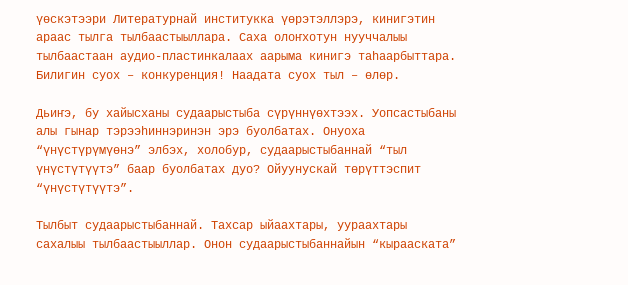үөскэтээри Литературнай институкка үөрэтэллэрэ, кинигэтин араас тылга тылбаастыыллара. Саха олоҥхотун нууччалыы тылбаастаан аудио-пластинкалаах аарыма кинигэ таһаарбыттара. Билигин суох – конкуренция! Наадата суох тыл – өлөр.

Дьиҥэ, бу хайысханы судаарыстыба сүрүннүөхтээх. Уопсастыбаны алы гынар тэрээһиннэринэн эрэ буолбатах. Онуоха “үнүстүрүмүөнэ” элбэх, холобур, судаарыстыбаннай “тыл үнүстүтүүтэ” баар буолбатах дуо? Ойуунускай төрүттэспит “үнүстүтүүтэ”.

Тылбыт судаарыстыбаннай. Тахсар ыйаахтары, уураахтары  сахалыы тылбаастыыллар. Онон судаарыстыбаннайын “кырааската”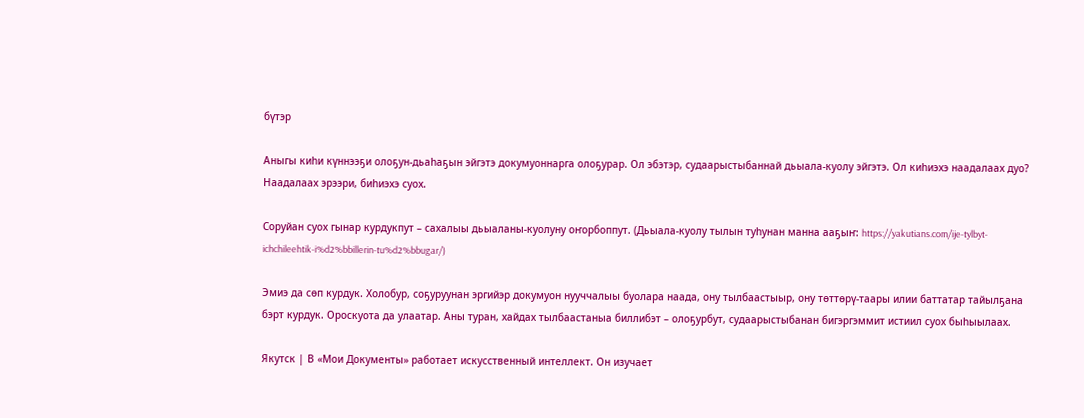бүтэр

Аныгы киһи күннээҕи олоҕун-дьаһаҕын эйгэтэ докумуоннарга олоҕурар. Ол эбэтэр, судаарыстыбаннай дьыала-куолу эйгэтэ. Ол киһиэхэ наадалаах дуо? Наадалаах эрээри, биһиэхэ суох.

Соруйан суох гынар курдукпут – сахалыы дьыаланы-куолуну оҥорбоппут. (Дьыала-куолу тылын туһунан манна ааҕыҥ: https://yakutians.com/ije-tylbyt-ichchileehtik-i%d2%bbillerin-tu%d2%bbugar/)

Эмиэ да сөп курдук. Холобур, соҕуруунан эргийэр докумуон нууччалыы буолара наада, ону тылбаастыыр, ону төттөрү-таары илии баттатар тайылҕана бэрт курдук. Ороскуота да улаатар. Аны туран, хайдах тылбаастаныа биллибэт – олоҕурбут, судаарыстыбанан бигэргэммит истиил суох быһыылаах.

Якутск | В «Мои Документы» работает искусственный интеллект. Он изучает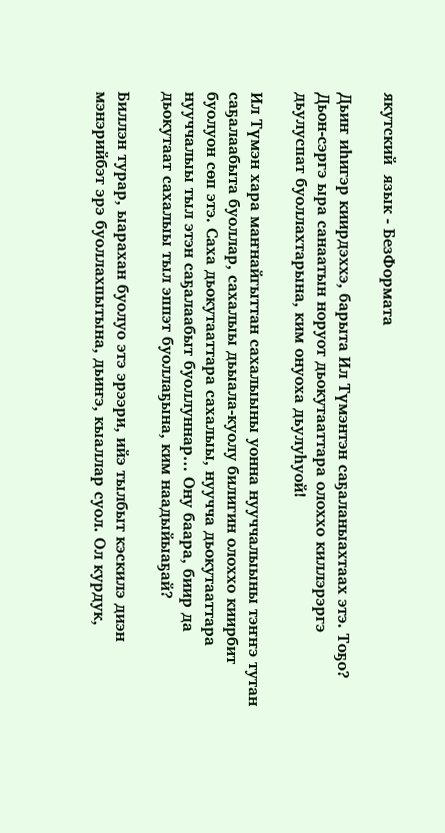якутский  язык - БезФормата

Дьиҥ иһигэр киирдэххэ, барыта Ил Түмэнтэн саҕаланыахтаах этэ. Тоҕо? Дьон-сэргэ ыра санаатын норуот дьокутааттара олоххо киллэрэргэ дьулуспат буоллахтарына, ким онуоха дьулуһуой!

Ил Түмэн хара маҥнайгыттан сахалыыны уонна нууччалыыны тэҥҥэ тутан саҕалаабыта буоллар, сахалыы дьыала-куолу билигин олоххо киирбит буолуон сөп этэ. Саха дьокутааттара сахалыы, нуучча дьокутааттара нууччалыы тыл этэн саҕалаабыт буоллуннар… Ону баара, биир да дьокутаат сахалыы тыл эппэт буоллаҕына, ким наадыйыаҕай?

Биллэн турар, ыарахан буолуо этэ эрээри, ийэ тылбыт кэскилэ диэн мэнэрийбэт эрэ буоллахпытына, дьиҥэ, кыаллар суол. Ол курдук,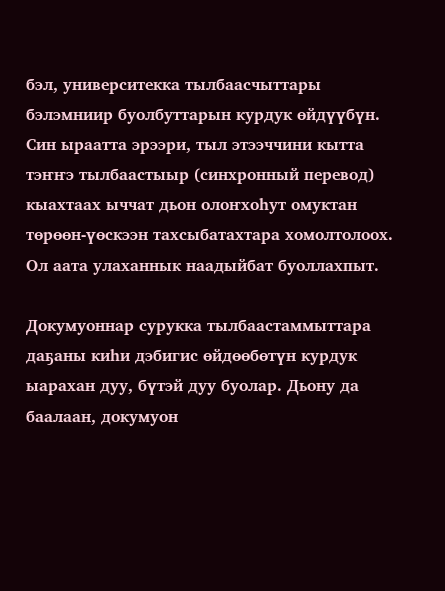бэл, университекка тылбаасчыттары бэлэмниир буолбуттарын курдук өйдүүбүн. Син ыраатта эрээри, тыл этээччини кытта тэҥҥэ тылбаастыыр (синхронный перевод) кыахтаах ыччат дьон олоҥхоһут омуктан төрөөн-үөскээн тахсыбатахтара хомолтолоох. Ол аата улаханнык наадыйбат буоллахпыт.

Докумуоннар сурукка тылбаастаммыттара даҕаны киһи дэбигис өйдөөбөтүн курдук ыарахан дуу, бүтэй дуу буолар. Дьону да баалаан, докумуон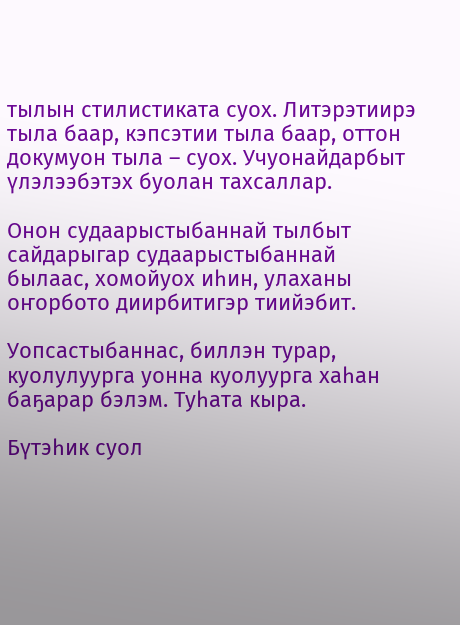тылын стилистиката суох. Литэрэтиирэ тыла баар, кэпсэтии тыла баар, оттон докумуон тыла – суох. Учуонайдарбыт үлэлээбэтэх буолан тахсаллар.

Онон судаарыстыбаннай тылбыт сайдарыгар судаарыстыбаннай былаас, хомойуох иһин, улаханы оҥорбото диирбитигэр тиийэбит.

Уопсастыбаннас, биллэн турар, куолулуурга уонна куолуурга хаһан баҕарар бэлэм. Туһата кыра.

Бүтэһик суол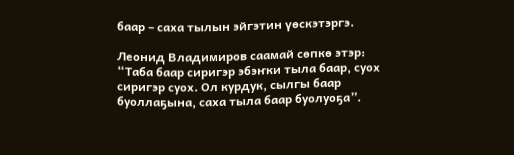баар – саха тылын эйгэтин үөскэтэргэ.

Леонид Владимиров саамай сөпкө этэр: “Таба баар сиригэр эбэҥки тыла баар, суох сиригэр суох. Ол курдук, сылгы баар буоллаҕына, саха тыла баар буолуоҕа”.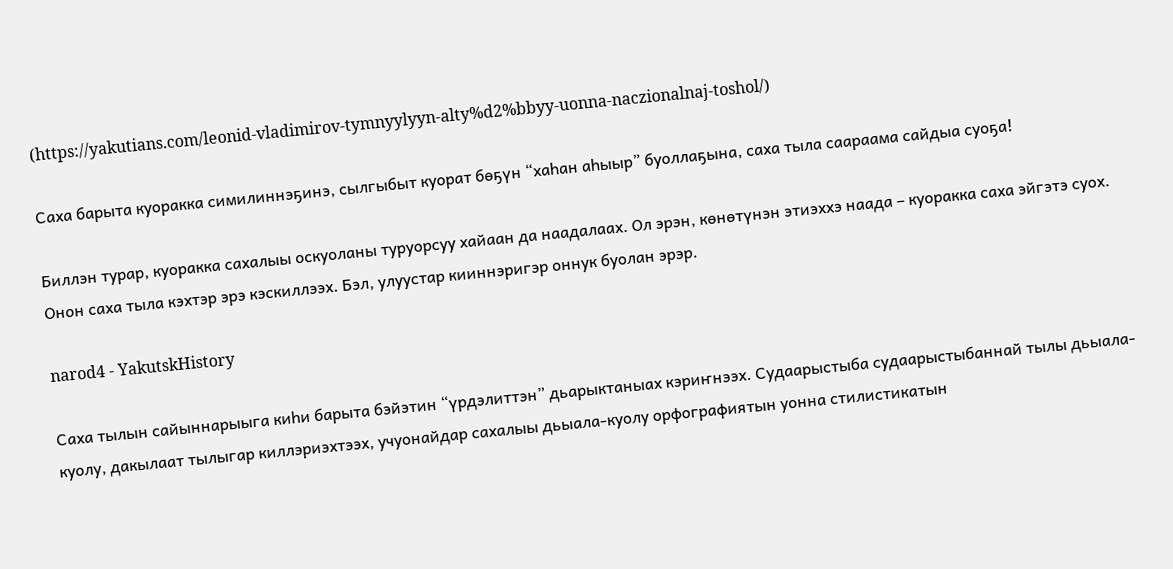(https://yakutians.com/leonid-vladimirov-tymnyylyyn-alty%d2%bbyy-uonna-naczionalnaj-toshol/)

Саха барыта куоракка симилиннэҕинэ, сылгыбыт куорат бөҕүн “хаһан аһыыр” буоллаҕына, саха тыла саараама сайдыа суоҕа!

Биллэн турар, куоракка сахалыы оскуоланы туруорсуу хайаан да наадалаах. Ол эрэн, көнөтүнэн этиэххэ наада – куоракка саха эйгэтэ суох. Онон саха тыла кэхтэр эрэ кэскиллээх. Бэл, улуустар кииннэригэр оннук буолан эрэр.

narod4 - YakutskHistory

Саха тылын сайыннарыыга киһи барыта бэйэтин “үрдэлиттэн” дьарыктаныах кэриҥнээх. Судаарыстыба судаарыстыбаннай тылы дьыала-куолу, дакылаат тылыгар киллэриэхтээх, учуонайдар сахалыы дьыала-куолу орфографиятын уонна стилистикатын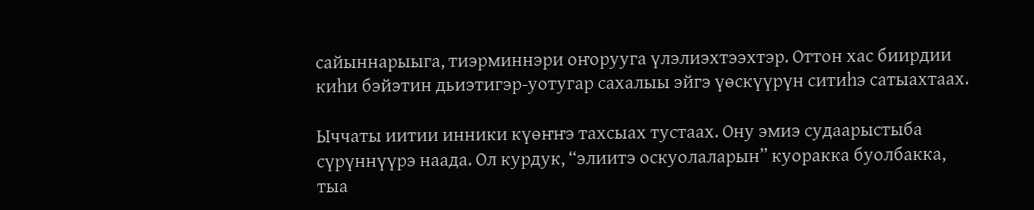сайыннарыыга, тиэрминнэри оҥорууга үлэлиэхтээхтэр. Оттон хас биирдии киһи бэйэтин дьиэтигэр-уотугар сахалыы эйгэ үөскүүрүн ситиһэ сатыахтаах.

Ыччаты иитии инники күөҥҥэ тахсыах тустаах. Ону эмиэ судаарыстыба сүрүннүүрэ наада. Ол курдук, “элиитэ оскуолаларын” куоракка буолбакка, тыа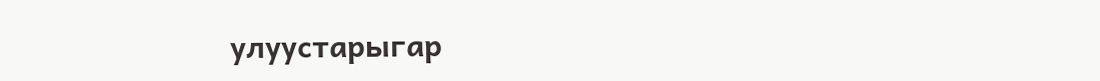улуустарыгар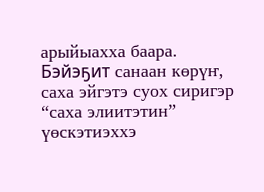арыйыахха баара. Бэйэҕит санаан көрүҥ, саха эйгэтэ суох сиригэр “саха элиитэтин” үөскэтиэххэ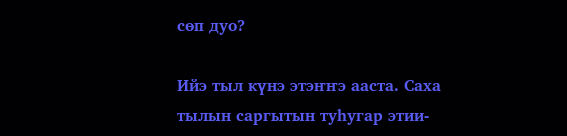сөп дуо?

Ийэ тыл күнэ этэҥҥэ ааста. Саха тылын саргытын туһугар этии-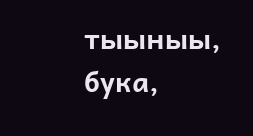тыыныы, бука,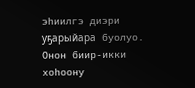эһиилгэ диэри уҕарыйара буолуо. Онон биир-икки хоһоону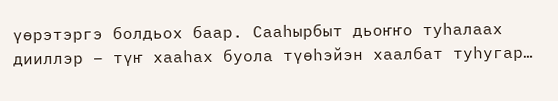үөрэтэргэ болдьох баар. Сааһырбыт дьоҥҥо туһалаах дииллэр – түҥ хааһах буола түөһэйэн хаалбат туһугар…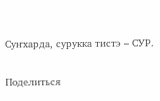Суҥхарда, сурукка тистэ – СУР.

Поделиться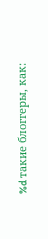%d такие блоггеры, как: